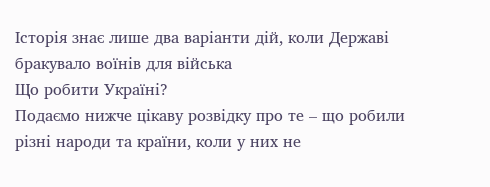Історія знає лише два варіанти дій, коли Державі бракувало воїнів для війська
Що робити Україні?
Подаємо нижче цікаву розвідку про те – що робили різні народи та країни, коли у них не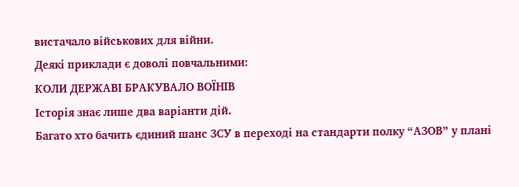вистачало військових для війни.
Деякі приклади є доволі повчальними:
КОЛИ ДЕРЖАВІ БРАКУВАЛО ВОЇНІВ
Історія знає лише два варіанти дій.
Багато хто бачить єдиний шанс ЗСУ в переході на стандарти полку “АЗОВ” у плані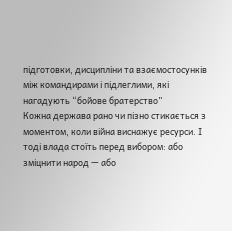підготовки, дисципліни та взаємостосунків між командирами і підлеглими, які нагадують “бойове братерство”
Кожна держава рано чи пізно стикається з моментом, коли війна виснажує ресурси. І тоді влада стоїть перед вибором: або зміцнити народ — або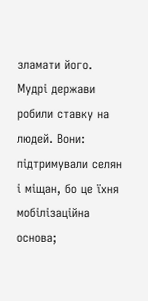зламати його.
Мудрі держави робили ставку на людей. Вони:
підтримували селян і міщан, бо це їхня мобілізаційна основа;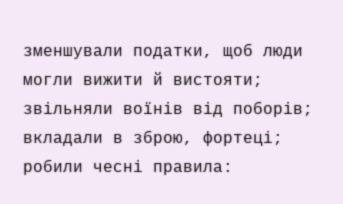зменшували податки, щоб люди могли вижити й вистояти;
звільняли воїнів від поборів;
вкладали в зброю, фортеці;
робили чесні правила: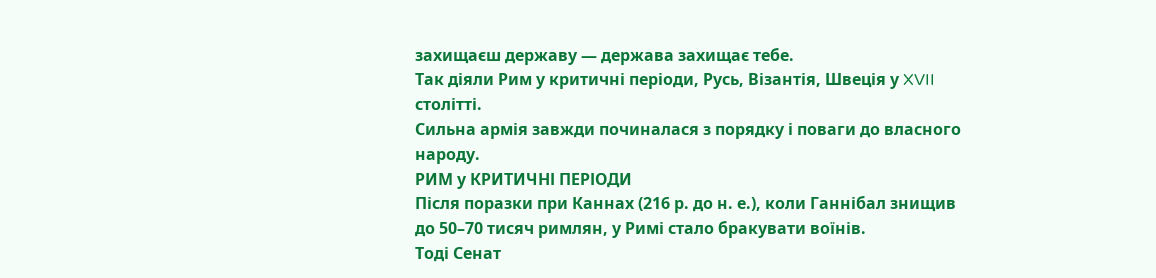захищаєш державу — держава захищає тебе.
Так діяли Рим у критичні періоди, Русь, Візантія, Швеція у XVII столітті.
Сильна армія завжди починалася з порядку і поваги до власного народу.
РИМ у КРИТИЧНІ ПЕРІОДИ
Після поразки при Каннах (216 р. до н. е.), коли Ганнібал знищив до 50–70 тисяч римлян, у Римі стало бракувати воїнів.
Тоді Сенат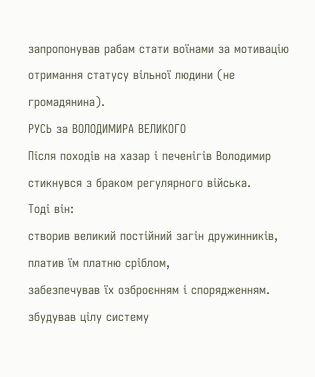запропонував рабам стати воїнами за мотивацію отримання статусу вільної людини (не громадянина).
РУСЬ за ВОЛОДИМИРА ВЕЛИКОГО
Після походів на хазар і печенігів Володимир стикнувся з браком регулярного війська.
Тоді він:
створив великий постійний загін дружинників,
платив їм платню сріблом,
забезпечував їх озброєнням і спорядженням.
збудував цілу систему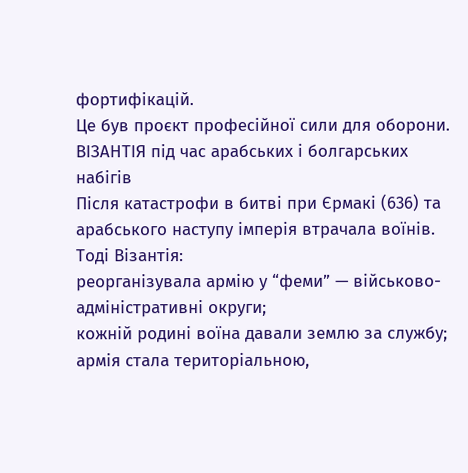фортифікацій.
Це був проєкт професійної сили для оборони.
ВІЗАНТІЯ під час арабських і болгарських набігів
Після катастрофи в битві при Єрмакі (636) та арабського наступу імперія втрачала воїнів.
Тоді Візантія:
реорганізувала армію у “феми” — військово-адміністративні округи;
кожній родині воїна давали землю за службу;
армія стала територіальною,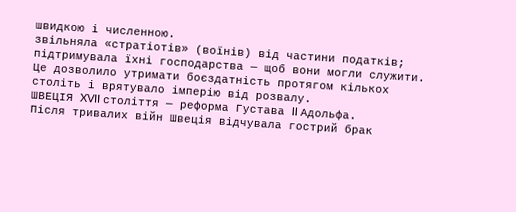швидкою і численною.
звільняла «стратіотів» (воїнів) від частини податків;
підтримувала їхні господарства — щоб вони могли служити.
Це дозволило утримати боєздатність протягом кількох століть і врятувало імперію від розвалу.
ШВЕЦІЯ XVII століття — реформа Густава II Адольфа.
Після тривалих війн Швеція відчувала гострий брак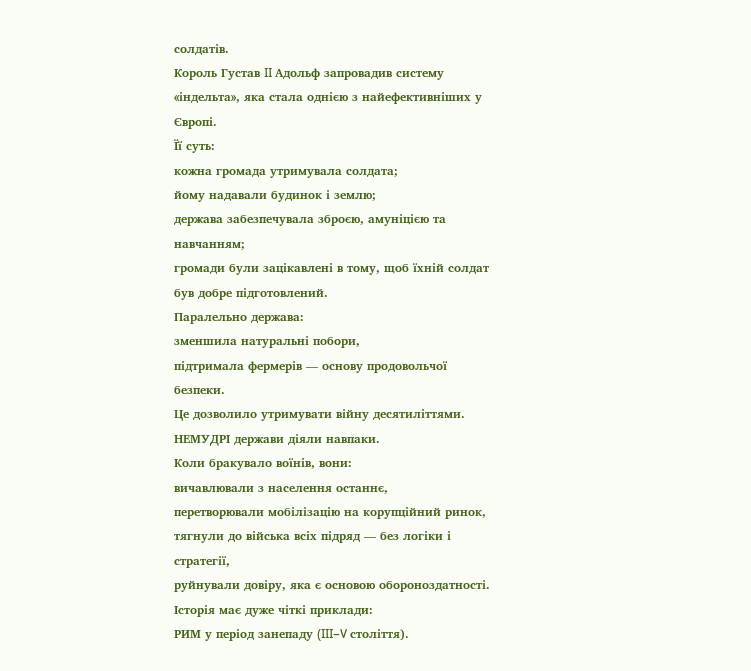солдатів.
Король Густав II Адольф запровадив систему «індельта», яка стала однією з найефективніших у Європі.
Її суть:
кожна громада утримувала солдата;
йому надавали будинок і землю;
держава забезпечувала зброєю, амуніцією та навчанням;
громади були зацікавлені в тому, щоб їхній солдат був добре підготовлений.
Паралельно держава:
зменшила натуральні побори,
підтримала фермерів — основу продовольчої безпеки.
Це дозволило утримувати війну десятиліттями.
НЕМУДРІ держави діяли навпаки.
Коли бракувало воїнів, вони:
вичавлювали з населення останнє,
перетворювали мобілізацію на корупційний ринок,
тягнули до війська всіх підряд — без логіки і стратегії,
руйнували довіру, яка є основою обороноздатності.
Історія має дуже чіткі приклади:
РИМ у період занепаду (III–V століття).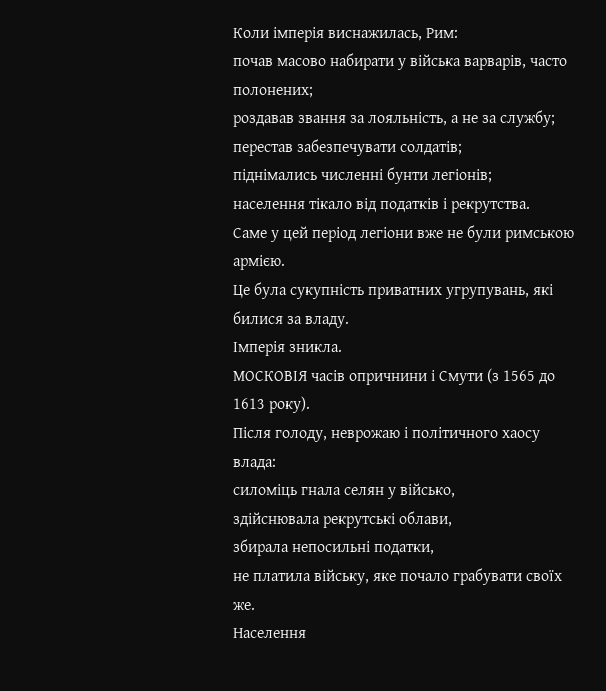Коли імперія виснажилась, Рим:
почав масово набирати у війська варварів, часто полонених;
роздавав звання за лояльність, а не за службу;
перестав забезпечувати солдатів;
піднімались численні бунти легіонів;
населення тікало від податків і рекрутства.
Саме у цей період легіони вже не були римською армією.
Це була сукупність приватних угрупувань, які билися за владу.
Імперія зникла.
МОСКОВІЯ часів опричнини і Смути (з 1565 до 1613 року).
Після голоду, неврожаю і політичного хаосу влада:
силоміць гнала селян у військо,
здійснювала рекрутські облави,
збирала непосильні податки,
не платила війську, яке почало грабувати своїх же.
Населення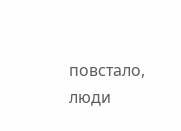повстало, люди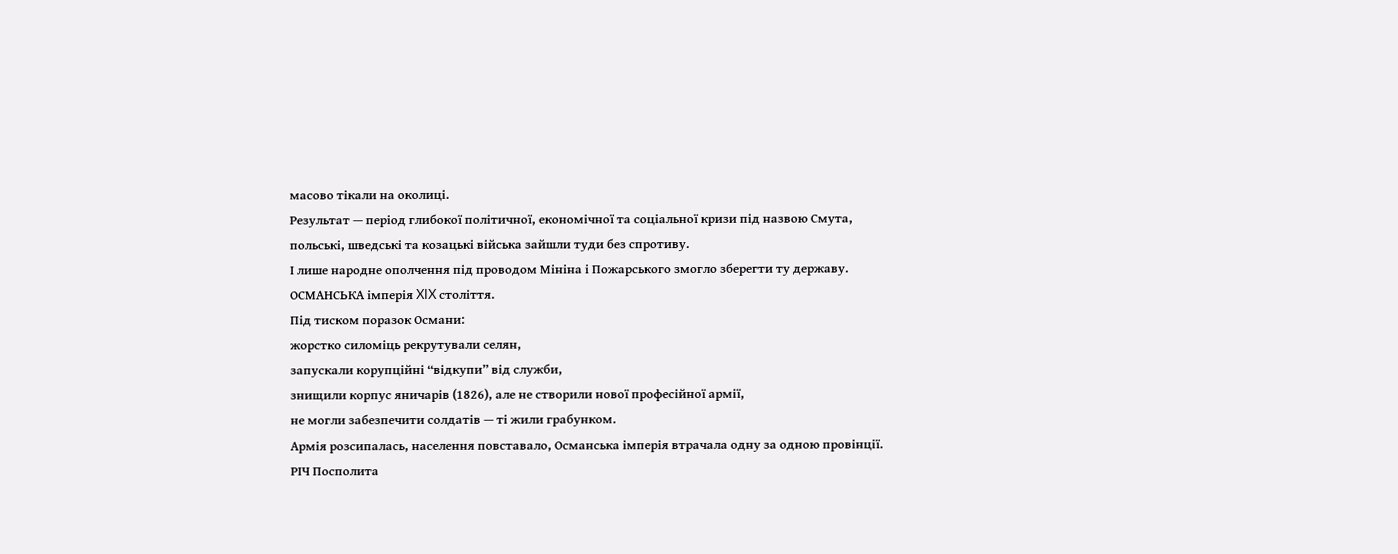масово тікали на околиці.
Результат — період глибокої політичної, економічної та соціальної кризи під назвою Смута, польські, шведські та козацькі війська зайшли туди без спротиву.
І лише народне ополчення під проводом Мініна і Пожарського змогло зберегти ту державу.
ОСМАНСЬКА імперія XIX століття.
Під тиском поразок Османи:
жорстко силоміць рекрутували селян,
запускали корупційні “відкупи” від служби,
знищили корпус яничарів (1826), але не створили нової професійної армії,
не могли забезпечити солдатів — ті жили грабунком.
Армія розсипалась, населення повставало, Османська імперія втрачала одну за одною провінції.
РІЧ Посполита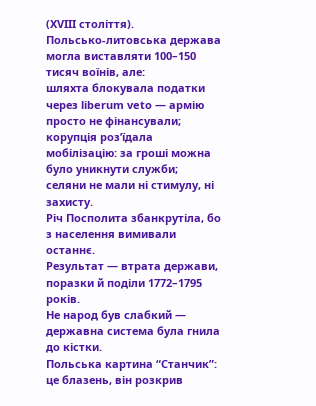(XVIII століття).
Польсько-литовська держава могла виставляти 100–150 тисяч воїнів, але:
шляхта блокувала податки через liberum veto — армію просто не фінансували;
корупція роз’їдала мобілізацію: за гроші можна було уникнути служби;
селяни не мали ні стимулу, ні захисту.
Річ Посполита збанкрутіла, бо з населення вимивали останнє.
Результат — втрата держави, поразки й поділи 1772–1795 років.
Не народ був слабкий — державна система була гнила до кістки.
Польська картина “Станчик”: це блазень, він розкрив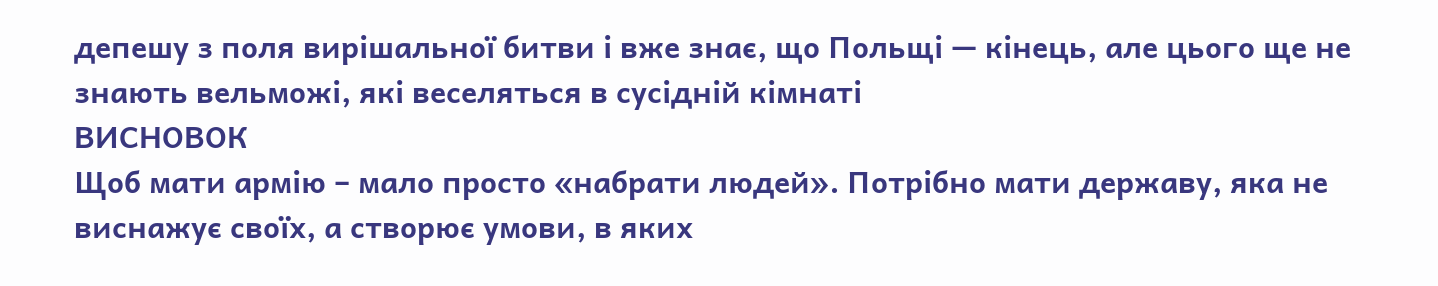депешу з поля вирішальної битви і вже знає, що Польщі — кінець, але цього ще не знають вельможі, які веселяться в сусідній кімнаті
ВИСНОВОК
Щоб мати армію – мало просто «набрати людей». Потрібно мати державу, яка не виснажує своїх, а створює умови, в яких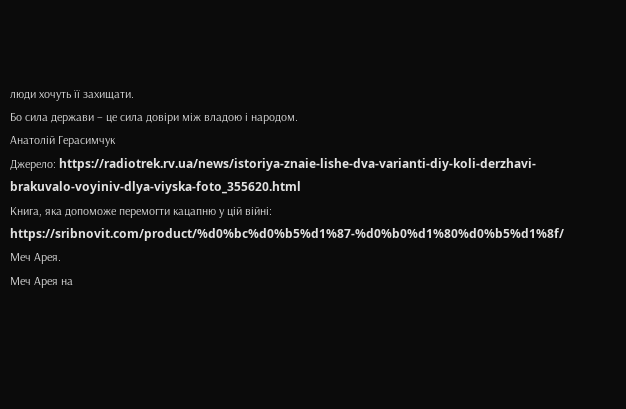люди хочуть її захищати.
Бо сила держави – це сила довіри між владою і народом.
Анатолій Герасимчук
Джерело: https://radiotrek.rv.ua/news/istoriya-znaie-lishe-dva-varianti-diy-koli-derzhavi-brakuvalo-voyiniv-dlya-viyska-foto_355620.html
Книга, яка допоможе перемогти кацапню у цій війні: https://sribnovit.com/product/%d0%bc%d0%b5%d1%87-%d0%b0%d1%80%d0%b5%d1%8f/
Меч Арея.
Меч Арея на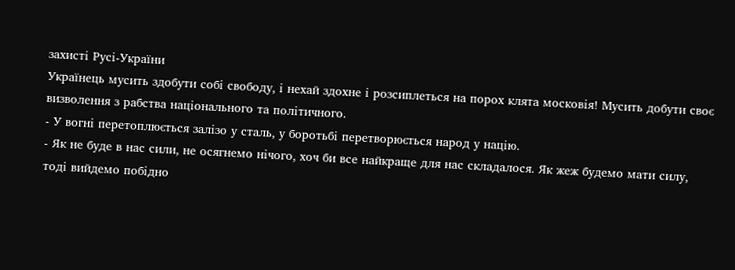захисті Русі-України
Українець мусить здобути собі свободу, і нехай здохне і розсиплеться на порох клята московія! Мусить добути своє визволення з рабства національного та політичного.
- У вогні перетоплюється залізо у сталь, у боротьбі перетворюється народ у націю.
- Як не буде в нас сили, не осягнемо нічого, хоч би все найкраще для нас складалося. Як жеж будемо мати силу, тоді вийдемо побідно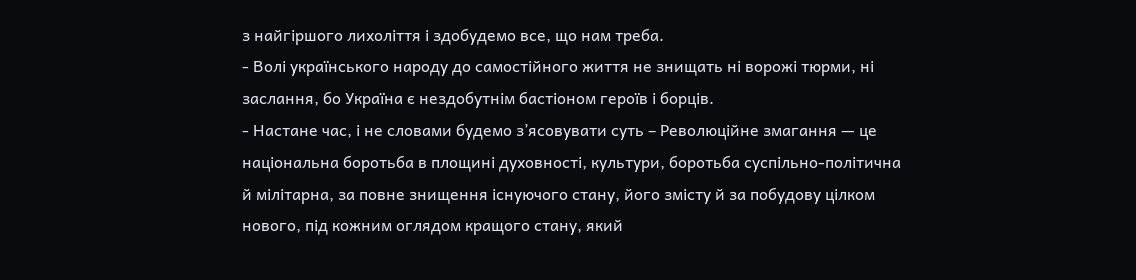з найгіршого лихоліття і здобудемо все, що нам треба.
- Волі українського народу до самостійного життя не знищать ні ворожі тюрми, ні заслання, бо Україна є нездобутнім бастіоном героїв і борців.
- Настане час, і не словами будемо з’ясовувати суть – Революційне змагання — це національна боротьба в площині духовності, культури, боротьба суспільно-політична й мілітарна, за повне знищення існуючого стану, його змісту й за побудову цілком нового, під кожним оглядом кращого стану, який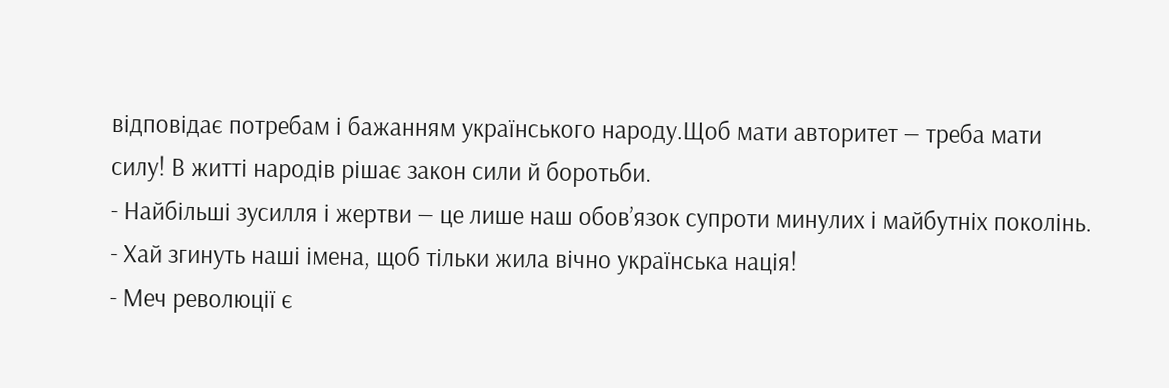відповідає потребам і бажанням українського народу.Щоб мати авторитет — треба мати силу! В житті народів рішає закон сили й боротьби.
- Найбільші зусилля і жертви — це лише наш обов’язок супроти минулих і майбутніх поколінь.
- Хай згинуть наші імена, щоб тільки жила вічно українська нація!
- Меч революції є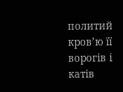политий кров’ю її ворогів і катів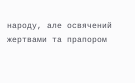народу, але освячений жертвами та прапором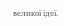великої ідеї.